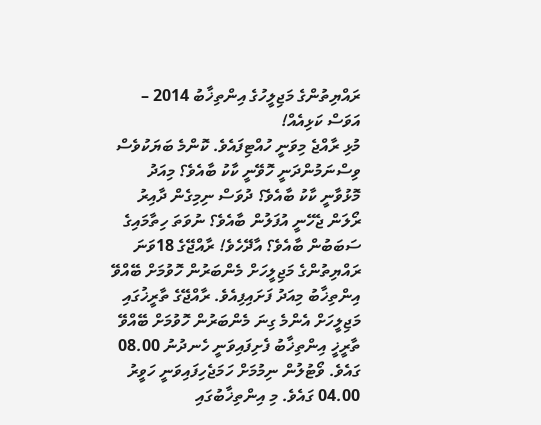ރައްޔިތުންގެ މަޖިލީހުގެ އިންތިޚާބު 2014 – އަވަސް ކަޅިއެއް!
މުޅި ރާއްޖެ މިވަނީ ހުއްޓިފައެވެ. ކޮންމެ ބަޔަކުވެސް ވިސްނަމުންދަނީ ހޮވޭނީ ކާކު ބާއެވެ؟ މިއަދު މޮޅުވާނީ ކާކު ބާއެވެ؟ ދުވަސް ނިމިގެން ދާއިރު ރޯލަން ޖެހޭނީ އުފަލުން ބާއެވެ؟ ނުވަތަ ހިތާމައިގެ ސަބަބުން ބާއެވެ؟ އާދޭހެވެ! ރާއްޖޭގެ 18ވަނަ ރައްޔިތުންގެ މަޖިލީހަށް މެންބަރުން ހޮވުމަށް ބޭއްވޭ އިންތިޚާބު މިއަދު ފަށައިފިއެވެ. ރާއްޖޭގެ ތާރީޚުގައި މަޖިލީހަށް އެންމެ ގިނަ މެންބަރުން ހޮވުމަށް ބޭއްވޭ ތާރީޚީ އިންތިޚާބު ފެށިފައިވަނީ ހެނދުނު 08.00 ގައެވެ. ވޯޓުލުން ނިމުމަށް ހަމަޖެހިފައިވަނީ ހަވީރު 04.00 ގައެވެ. މި އިންތިޚާބުގައި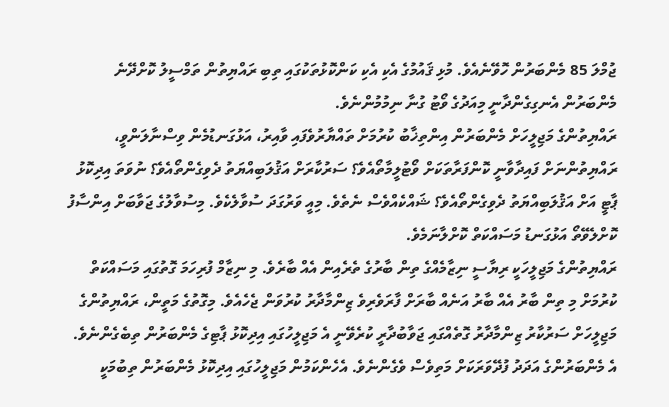ޖުމްލަ 85 މެންބަރުން ހޮވޭނެއެވެ. މުޅި ޤައުމުގެ އެކި އެކި ކަންކޮޅުތަކުގައި ތިބި ރައްޔިތުން ތަމްސީލު ކޮށްދޭނެ މެންބަރުން އެނގިގެންދާނީ މިއަދުގެ ވޯޓު ގުނާ ނިމުމުންނެވެ.
ރައްޔިތުންގެ މަޖިލީހަށް މެންބަރުން އިންތިޚާބު ކުރުމަށް ތައްޔާރުވެފައި ވާއިރު، އަޅުގަނޑުމެން ވިސްނާލަންވީ، ރައްޔިތުންނަށް ފައިދާވާނީ ކޮންފަރާތަކަށް ވޯޓުލީމާތޯއެވެ؟ ސަރުކާރަށް އަޤުލަބިއްޔަތު ދެވިގެންތޯއެވެ؟ ނުވަތަ އިދިކޮޅު ޕާޓީ އަށް އަޤުލަބިއްޔަތު ދެވިގެންތޯއެވެ؟ ޝައްކެއްވެސް ނެތެވެ. މިއީ ވަރުގަދަ ސުވާލެކެވެ. މިސުވާލުގެ ޖަވާބަށް އިންސާފު ކޮށްލެވޭތޯ އަޅުގަނޑު މަސައްކަތް ކޮށްލާނަމެވެ.
ރައްޔިތުންގެ މަޖިލީހަކީ ރިޔާސީ ނިޒާމެއްގެ ތިން ބާރުގެ ތެރެއިން އެއް ބާރެވެ. މި ނިޒާމް ފުރިހަމަ ގޮތުގައި މަސައްކަތް ކުރުމަށް މި ތިން ބާރު އެއް ބާރު އަނެއް ބާރަށް ފާރަވެރިވެ ޒިންމާދާރު ކުރުވަން ޖެހެއެވެ. މިގޮތުގެ މަތީން، ރައްޔިތުންގެ މަޖިލީހަށް ސަރުކާރު ޒިންމާދާރު ގޮތެއްގައި ޖަވާބުދާރީ ކުރެވޭނީ އެ މަޖިލީހުގައި އިދިކޮޅު ޕާޓިގެ މެންބަރުން ތިބެގެންނެވެ. އެ މެންބަރުންގެ އަދަދު ފުދޭވަރަކަށް މަތިވެސް ވެގެންނެވެ. އެހެންކަމުން މަޖިލީހުގައި އިދިކޮޅު މެންބަރުން ތިބުމަކީ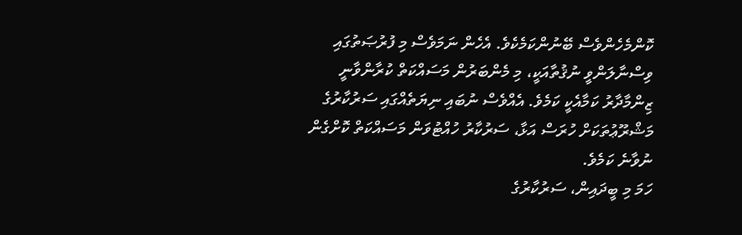ކޮންމެހެންވެސް ބޭނުންކަމެކެވެ. އެހެން ނަމަވެސް މި ފުރުޞަތުގައި ވިސްނާލަންވީ ނުޤުތާއަކީ، މި މެންބަރުން މަސައްކަތް ކުރާންވާނީ ޒިންމާދާރު ކަމާއެކީ ކަމެވެ. އެއްވެސް ނުބައި ނިޔަތެއްގައި ސަރުކާރުގެ މަޝްރޫޢުތަކަށް ހުރަސް އަޅާ، ސަރުކާރު ހުއްޓުވަން މަސައްކަތް ކޮށްގެން ނުވާނެ ކަމެވެ.
ހަމަ މި ބީދައިން، ސަރުކާރުގެ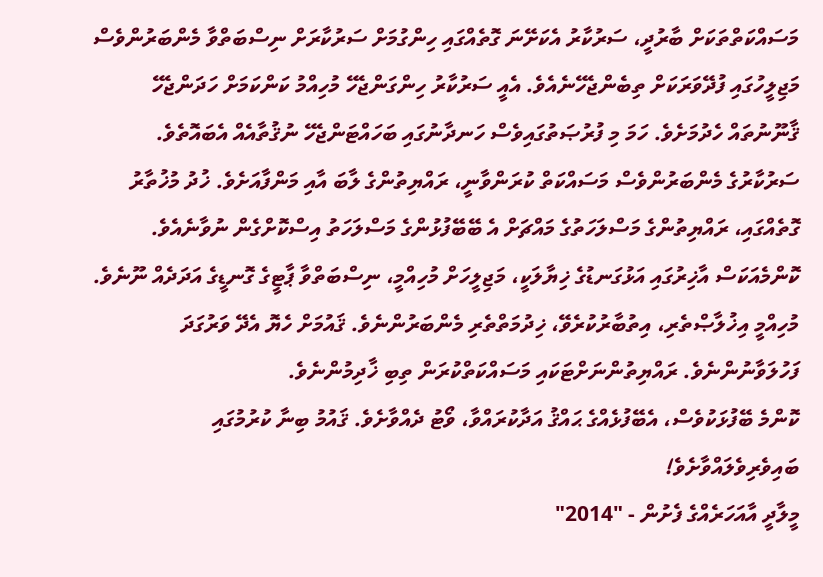މަސައްކަތްތަކަށް ބާރުދީ، ސަރުކާރު އެކަށޭނަ ގޮތެއްގައި ހިންގުމަށް ސަރުކާރަށް ނިސްބަތްވާ މެންބަރުންވެސް މަޖިލީހުގައި ފުދޭވަރަކަށް ތިބެންޖެހޭނެއެވެ. އެއީ ސަރުކާރު ހިންގަންޖެހޭ މުހިއްމު ކަންކަމަށް ހަދަންޖެހޭ ޤާނޫނުތައް ހެދުމަށެވެ. ހަމަ މި ފުރުޞަތުގައިވެސް ހަނދާނުގައި ބަހައްޓަންޖެހޭ ނުޤުތާއެއް އެބައޮތެވެ. ސަރުކާރުގެ މެންބަރުންވެސް މަސައްކަތް ކުރަންވާނީ، ރައްޔިތުންގެ ލާބަ އާއި މަންފާއަށެވެ. ޚުދު މުޚުތާރު ގޮތެއްގައި، ރައްޔިތުންގެ މަސްލަހަތުގެ މައްޗަށް އެ ބޭބޭފުޅުންގެ މަސްލަހަތު އިސްކޮށްގެން ނުވާނެއެވެ.
ކޮންމެއަކަސް އާޚިރުގައި އަޅުގަނޑުގެ ޚިޔާލަކީ، މަޖިލީހަށް މުހިއްމީ، ނިސްބަތްވާ ޕާޓީގެ ގޮނޑީގެ އަދަދެއް ނޫނެވެ. މުހިއްމީ އިޚުލާޞްތެރި، އިތުބާރުކުރެވޭ، ޚިދުމަތްތެރި މެންބަރުންނެވެ. ޤައުމަށް ހެޔޮ އެދޭ ވަރުގަދަ ފަހުލަވާނުންނެވެ. ރައްޔިތުންނަށްޓަކައި މަސައްކަތްކުރަން ތިބި ޚާދިމުންނެވެ.
ކޮންމެ ބޭފުޅަކުވެސް، އެބޭފުޅެއްގެ ޙައްޤު އަދާކުރައްވާ، ވޯޓު ދެއްވާށެވެ. ޤައުމު ބިނާ ކުރުމުގައި ބައިވެރިވެލައްވާށެވެ!
މީލާދީ އާއަހަރެއްގެ ފެށުން - "2014"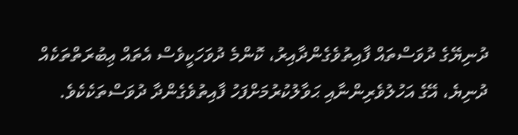ދުނިޔޭގެ ދުވަސްތައް ފާއިތުވެގެންދާއިރު، ކޮންމެ ދުވަހަކީވެސް އެތައް ޢިބުރަތްތަކެއް ދުނިޔެ، އޭގެ އަހުލުވެރިންނާއި ޙަވާލުކުރުމަށްފަހު ފާއިތުވެގެންދާ ދުވަސްތަކެކެވެ.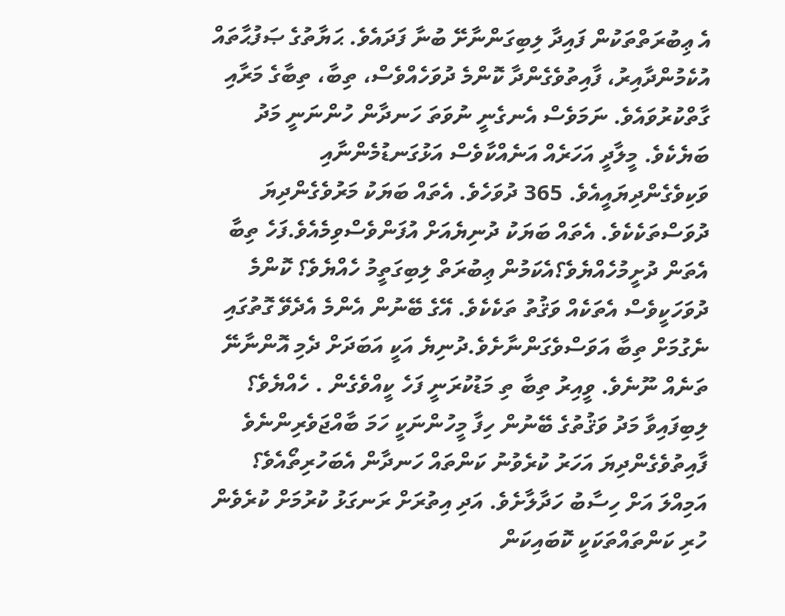އެ ޢިބުރަތްތަކުން ފައިދާ ލިބިގަންނާށޭ ބުނާ ފަދައެވެ. ޙަޔާތުގެ ޞަފުޙާތައް އުކެމުންދާއިރު، ފާއިތުވެގެންދާ ކޮންމެ ދުވަހެއްވެސް، ތިބާ، ތިބާގެ މަރާއި ގާތްކުރުވައެވެ. ނަމަވެސް އެނގެނީ ނުވަތަ ހަނދާން ހުންނަނީ މަދު ބަޔެކެވެ. މީލާދީ އަހަރެއް އަނެއްކާވެސް އަޅުގަނޑުމެންނާއި ވަކިވެގެންދިޔައީއެވެ. 365 ދުވަހެވެ. އެތައް ބަޔަކު މަރުވެގެންދިޔަ    ދުވަސްތަކެކެވެ. އެތައް ބަޔަކު ދުނިޔެއަށް އުފަންވެސްވިމެއެވެ.ފަހެ ތިބާ އެތަން ދުށީމުހެއްޔެވެ؟އެކަމުން ޢިބުރަތް ލިބިގަތީމު ހެއްޔެވެ؟ ކޮންމެ ދުވަހަކީވެސް އެތަކެއް ވަޤުތު ތަކެކެވެ. އޭގެ ބޭނުން އެންމެ އެދެވޭ ގޮތުގައި ނެގުމަށް ތިބާ އަވަސްވެގަންނާށެވެ.ދުނިޔެ އަކީ އަބަދަށް ދެމި އޮންނާނޭ ތަނެއް ނޫނެވެ. ވީއިރު ތިބާ ތި މަޑުކުރަނީ ފަހެ ކީއްވެގެން . ހެއްޔެވެ؟ ލިބިފައިވާ މަދު ވަޤުތުގެ ބޭނުން ހިފާ މީހުންނަކީ ހަމަ ބާއްޖަވެރިންނެވެ
ފާއިތުވެގެންދިޔަ އަހަރު ކުރެވުނު ކަންތައް ހަނދާން އެބަހުރިތޯއެވެ؟ އަމިއްލަ އަށް ހިސާބު ހަދާލާށެވެ. އަދި އިތުރަށް ރަނގަޅު ކުރުމަށް ކުރެވެން ހުރި ކަންތައްތަކަކީ ކޮބައިކަން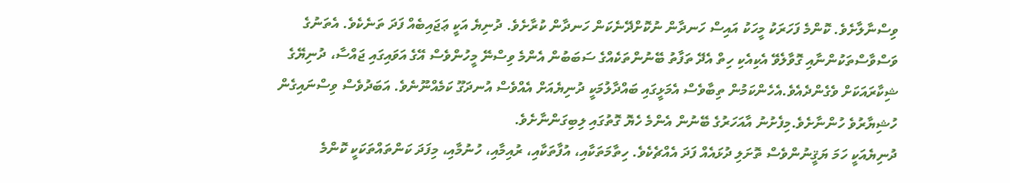ވިސްނާލާށެވެ. ކޮންމެ ފަހަރަކު މީހަކު އައިސް ހަނދާން ނުކޮށްދޭނެކަން ހަނދާން ކުރާށެވެ. ދުނިޔެ އަކީ ޢަޖައިބެއް ފަދަ ތަނެކެވެ. އެތަނުގެ ވަސްވާސްތަކުންނާއި ގޮވާލެވޭ އެކިއެކި ހިތް އެދޭ ތަފާތު ބޭނުންތަކެއްގެ ސަބަބުން އެންމެ ވިސްނޭ މީހުންވެސް އޭގެ އަވައިގައި ޖައްސާ، ދުނިޔޭގެ ޝިކާރައަކަށް ވެގެންދެއެވެ.އެހެންކަމުން ތިބާވެސް އެމަޅީގައި ބައްދާލުމަކީ ދުނިޔެއަށް އެއްވެސް އުނދަގޫ ކަމެއްނޫނެވެ. އަބަދުވެސް ވިސްނައިގެން ހުޝިޔާރުވެ ހުންނާށެވެ.މިފެށުނު އާއަހަރުގެ ބޭނުން އެންމެ ހެޔޮ ގޮތުގައި ލިބިގަންނާށެވެ.
ދުނިޔެއަކީ ހަމަ ޔަޤީނުންވެސް ތޮށަލި ދުޅައެއް ފަދަ އެއްޗެކެވެ. ހިތާމަތަކާއި، އުފާތަކާއި، ރުއިމާއި، ހުނުމާއި، މިފަދަ ކަންތައްތަކަކީ ކޮންމެ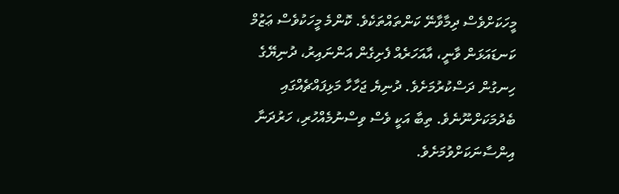މީހަކަށްވެސް ދިމާވާނޭ ކަންތައްތަކެވެ. ކޮންމެ މީހަކުވެސް ޢަޒުމް ކަނޑައަޅަން ވާނީ، އާއަހަރެއް ފެށިގެން އަންނައިރު، ދުނިޔޭގެ ހިނގުން ދަސްކުރުމަށެވެ. ދުނިޔެ ޖަހާހާ މަޅިފައްޗެއްގައި ބެދުމަކަށްނޫނެވެ. ތިބާ އަކީ ވެސް ވިސްނުމެއްހުރި، ހަރުދަނާ އިންސާނަކަށްވުމަށެވެ.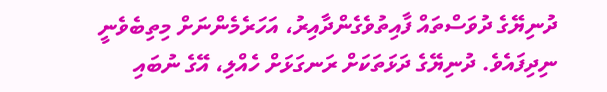ދުނިޔޭގެ ދުވަސްތައް ފާއިތުވެގެންދާއިރު، އަހަރެމެންނަށް މިތިބެވެނީ ނިދިފައެވެ. ދުނިޔޭގެ ދަޅަތަކަށް ރަނގަޅަށް ހެއްލި، އޭގެ ނުބައި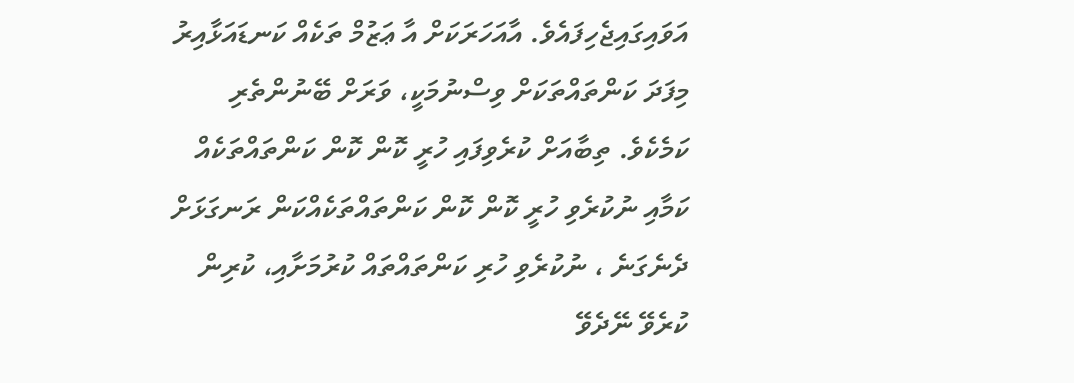އަވައިގައިޖެހިފައެވެ. އާއަހަރަކަށް އާ ޢަޒުމް ތަކެއް ކަނޑައަޅާއިރު މިފަދަ ކަންތައްތަކަށް ވިސްނުމަކީ، ވަރަށް ބޭނުންތެރި ކަމެކެވެ. ތިބާއަށް ކުރެވިފައި ހުރީ ކޮން ކޮން ކަންތައްތަކެއް ކަމާއި ނުކުރެވި ހުރީ ކޮން ކޮން ކަންތައްތަކެއްކަން ރަނގަޅަށް ދެނެގަނެ ، ނުކުރެވި ހުރި ކަންތައްތައް ކުރުމަށާއި، ކުރިން ކުރެވޭ ނޭދެވޭ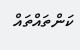ކަންތައްތައް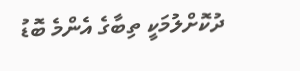ދުކޮށްލުމަކީ ތިބާގެ އެންމެ ބޮޑު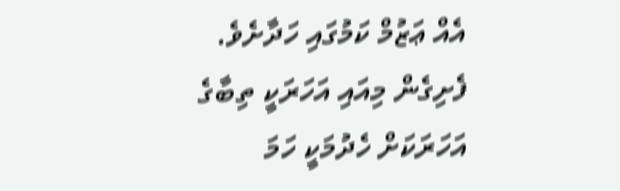އެއް ޢަޒުމް ކަމުގައި ހަދާށެވެ. ފެށިގެން މިއައި އަހަރަކީ ތިބާގެ އަހަރަކަށް ހެދުމަކީ ހަމަ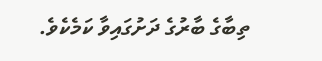ތިބާގެ ބާރުގެ ދަށުގައިވާ ކަމެކެވެ.